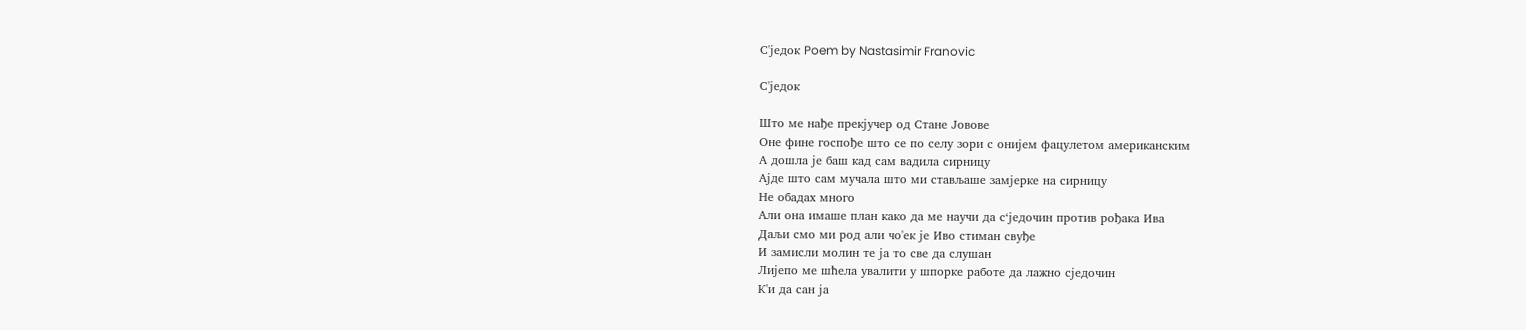С'једок Poem by Nastasimir Franovic

С'једок

Што ме нађе прекјучер од Стане Јовове
Оне фине госпође што се по селу зори с онијем фацулетом американским
А дошла је баш кад сам вадила сирницу
Ајде што сам мучала што ми стављаше замјерке на сирницу
Не обадах много
Али она имаше план како да ме научи да с‘једочин против рођака Ива
Даљи смо ми род али чо'ек је Иво стиман свуђе
И замисли молин те ја то све да слушан
Лијепо ме шћела увалити у шпорке работе да лажно сједочин
К'и да сан ја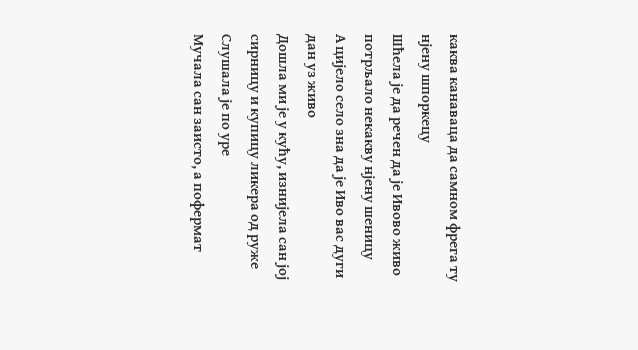каква канаваца да самном фрега ту нјену шпоркецу
Шћела је да речен да је Ивово живо потрљало некакву нјену шеницу
А цијело село зна да је Иво вас дуги дан уз живо
Дошла ми је у кућу, изнијела сан јој сирницу и купицу ликера од руже
Слушала је по уре
Мучала сан заисто, а пофермат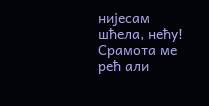нијесам шћела, нећу!
Срамота ме рећ али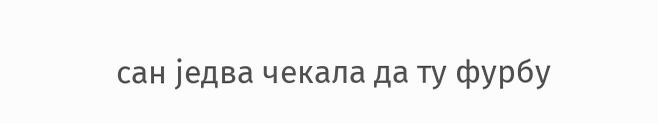сан једва чекала да ту фурбу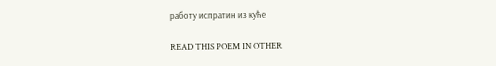работу испратин из куће

READ THIS POEM IN OTHER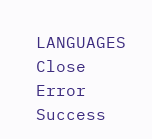LANGUAGES
Close
Error Success